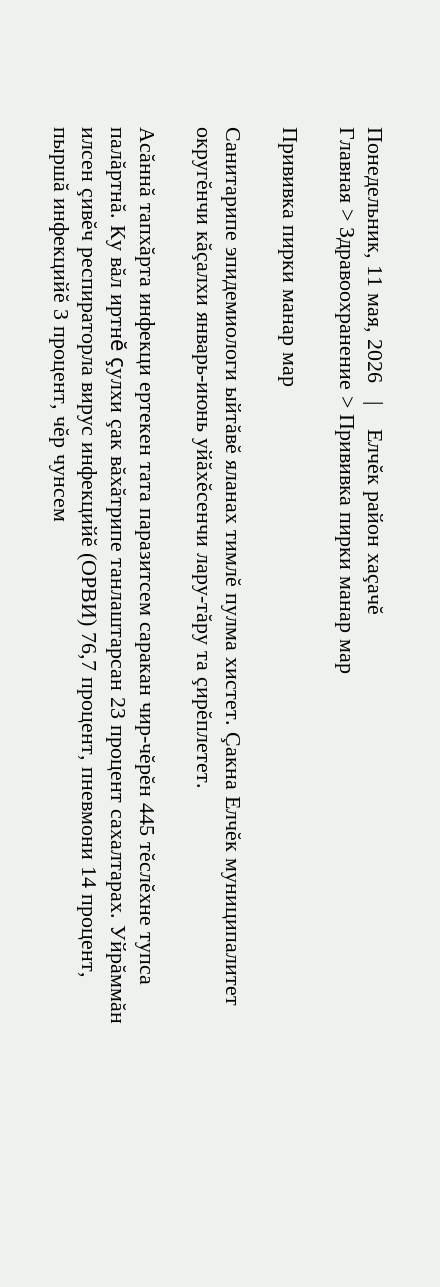Понедельник, 11 мая, 2026   |    Елчĕк район хаçачĕ
Главная > Здравоохранение > Прививка пирки манар мар

Прививка пирки манар мар

Санитарипе эпидемиологи ыйтăвĕ яланах тимлĕ пулма хистет. Çакна Елчĕк муниципалитет округĕнчи кăçалхи январь-июнь уйăхĕсенчи лару-тăру та çирĕплетет.

Асăннă тапхăрта инфекци ертекен тата паразитсем саракан чир-чĕрĕн 445 тĕслĕхне тупса палăртнă. Ку вăл иртнĕ çулхи çак вăхăтрипе танлаштарсан 23 процент сахалтарах. Уйрăммăн илсен çивĕч респираторла вирус инфекцийĕ (ОРВИ) 76,7 процент, пневмони 14 процент, пыршă инфекцийĕ 3 процент, чĕр чунсем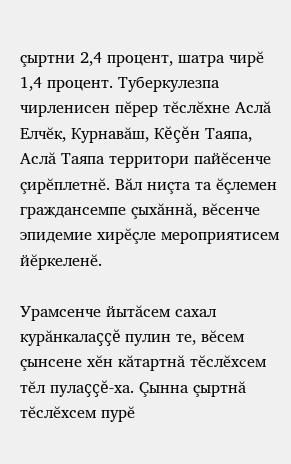çыртни 2,4 процент, шатра чирĕ 1,4 процент. Туберкулезпа чирленисен пĕрер тĕслĕхне Аслă Елчĕк, Курнавăш, Кĕçĕн Таяпа, Аслă Таяпа территори пайĕсенче çирĕплетнĕ. Вăл ниçта та ĕçлемен граждансемпе çыхăннă, вĕсенче эпидемие хирĕçле мероприятисем йĕркеленĕ.

Урамсенче йытăсем сахал курăнкалаççĕ пулин те, вĕсем çынсене хĕн кăтартнă тĕслĕхсем тĕл пулаççĕ-ха. Çынна çыртнă тĕслĕхсем пурĕ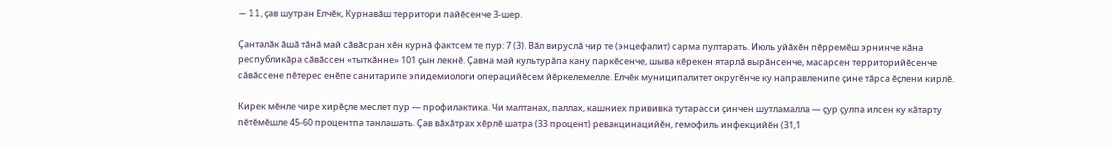— 11, çав шутран Елчĕк, Курнавăш территори пайĕсенче 3-шер.

Çанталăк ăшă тăнă май сăвăсран хĕн курнă фактсем те пур: 7 (3). Вăл вируслă чир те (энцефалит) сарма пултарать. Июль уйăхĕн пĕрремĕш эрнинче кăна республикăра сăвăссен «тыткăнне» 101 çын лекнĕ. Çавна май культурăпа кану паркĕсенче, шыва кĕрекен ятарлă вырăнсенче, масарсен территорийĕсенче сăвăссене пĕтерес енĕпе санитарипе эпидемиологи операцийĕсем йĕркелемелле. Елчĕк муниципалитет округĕнче ку направленипе çине тăрса ĕçлени кирлĕ.

Кирек мĕнле чире хирĕçле меслет пур — профилактика. Чи малтанах, паллах, кашниех прививка тутарасси çинчен шутламалла — çур çулпа илсен ку кăтарту пĕтĕмĕшле 45-60 процентпа танлашать. Çав вăхăтрах хĕрлĕ шатра (33 процент) ревакцинацийĕн, гемофиль инфекцийĕн (31,1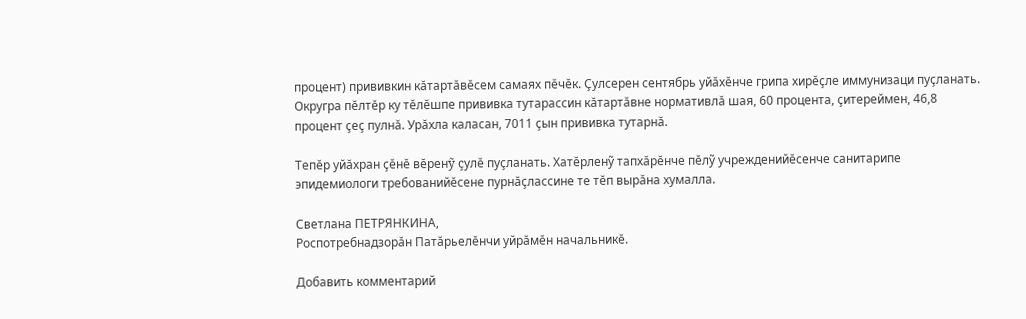процент) прививкин кăтартăвĕсем самаях пĕчĕк. Çулсерен сентябрь уйăхĕнче грипа хирĕçле иммунизаци пуçланать. Округра пĕлтĕр ку тĕлĕшпе прививка тутарассин кăтартăвне нормативлă шая, 60 процента, çитереймен, 46,8 процент çеç пулнă. Урăхла каласан, 7011 çын прививка тутарнă.

Тепĕр уйăхран çĕнĕ вĕренỹ çулĕ пуçланать. Хатĕрленỹ тапхăрĕнче пĕлỹ учрежденийĕсенче санитарипе эпидемиологи требованийĕсене пурнăçлассине те тĕп вырăна хумалла.

Светлана ПЕТРЯНКИНА,
Роспотребнадзорăн Патăрьелĕнчи уйрăмĕн начальникĕ.

Добавить комментарий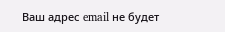Ваш адрес email не будет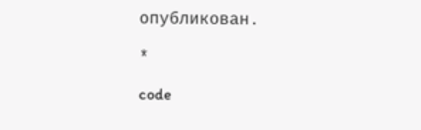опубликован.

*

code